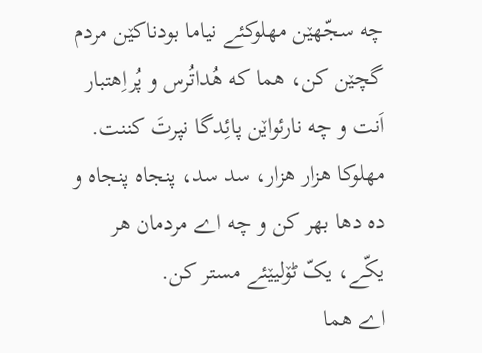چه سجّهێن مهلوکئے نیاما بودناکێن مردم گچێن کن، هما که هُداتُرس و پُراِهتبار اَنت و چه نارئواێن پائِدگا نپرتَ کننت. مهلوکا هزار هزار، سد سد، پنجاه پنجاه و ده دها بهر کن و چه اے مردمان هر یکّے، یکّ ٹۆلیێئے مستر کن.
اے هما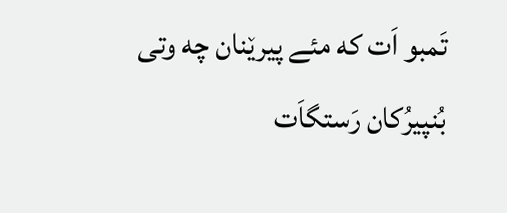تَمبو اَت که مئے پیرێنان چه وتی بُنپیرُکان رَستگاَت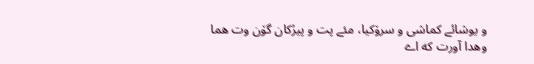و یوشائے کماشی و سرۆکیا، مئے پت و پیرُکان گۆن وت هما وهدا آورت که اے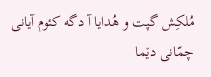مُلکِش گپت و هُدایا آ دگه کئوم آیانی چمّانی دێما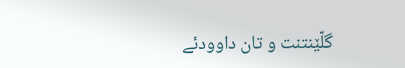گلّێنتنت و تان داوودئے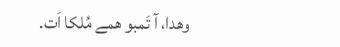وهدا، آ تَمبو همے مُلکا اَت.